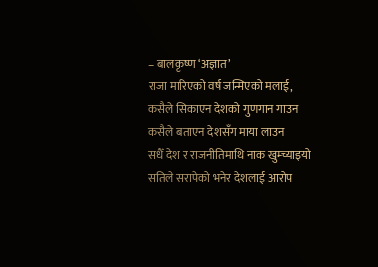– बालकृष्ण ‘अज्ञात’
राजा मारिएको वर्ष जन्मिएको मलाई,
कसैले सिकाएन देशको गुणगान गाउन
कसैले बताएन देशसँग माया लाउन
सधैँ देश र राजनीतिमाथि नाक खुम्च्याइयो
सतिले सरापेको भनेर देशलाई आरोप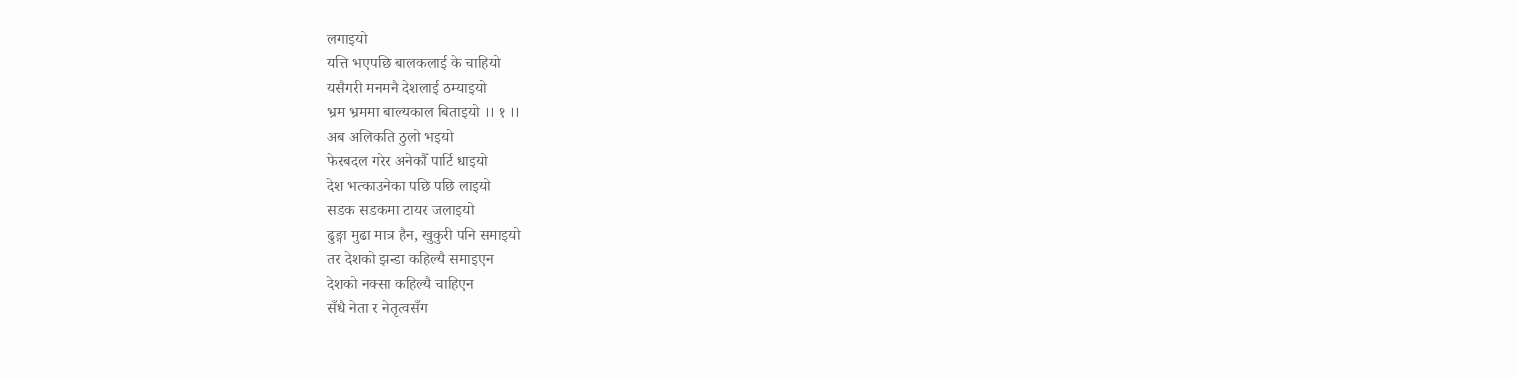लगाइयो
यत्ति भएपछि बालकलाई के चाहियो
यसैगरी मनमनै देशलाई ठम्याइयो
भ्रम भ्रममा बाल्यकाल बिताइयो ।। १ ।।
अब अलिकति ठुलो भइयो
फेरबदल गरेर अनेकौँ पार्टि धाइयो
देश भत्काउनेका पछि पछि लाइयो
सडक सडकमा टायर जलाइयो
ढुङ्गा मुढा मात्र हैन, खुकुरी पनि समाइयो
तर देशको झन्डा कहिल्यै समाइएन
देशको नक्सा कहिल्यै चाहिएन
सँधै नेता र नेतृत्वसँग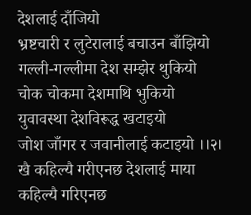देशलाई दाँजियो
भ्रष्टचारी र लुटेरालाई बचाउन बाँझियो
गल्ली-गल्लीमा देश सम्झेर थुकियो
चोक चोकमा देशमाथि भुकियो
युवावस्था देशविरूद्ध खटाइयो
जोश जाँगर र जवानीलाई कटाइयो ।।२।
खै कहिल्यै गरीएनछ देशलाई माया
कहिल्यै गरिएनछ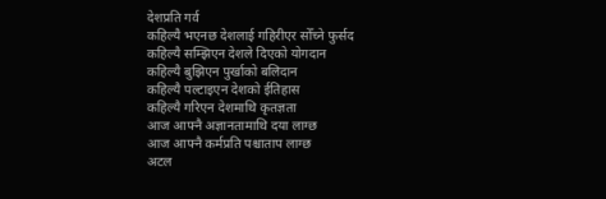देशप्रति गर्व
कहिल्यै भएनछ देशलाई गहिरीएर सोँच्ने फुर्सद
कहिल्यै सम्झिएन देशले दिएको योगदान
कहिल्यै बुझिएन पुर्खाको बलिदान
कहिल्यै पल्टाइएन देशको ईतिहास
कहिल्यै गरिएन देशमाथि कृतज्ञता
आज आफ्नै अज्ञानतामाथि दया लाग्छ
आज आफ्नै कर्मप्रति पश्चाताप लाग्छ
अटल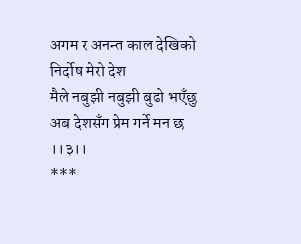अगम र अनन्त काल देखिको निर्दोष मेरो देश
मैले नबुझी नबुझी बुढो भएँछु
अब देशसँग प्रेम गर्ने मन छ ।।३।।
***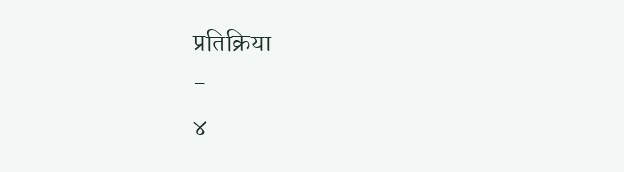प्रतिक्रिया
-
४